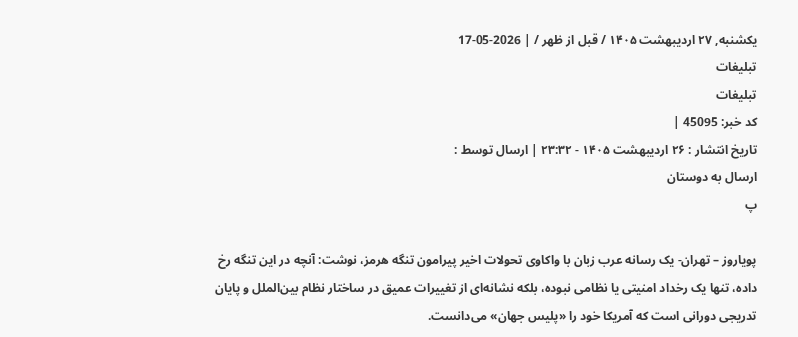یکشنبه, ۲۷ اردیبهشت ۱۴۰۵ / قبل از ظهر / | 2026-05-17
تبلیغات
تبلیغات
کد خبر: 45095 |
تاریخ انتشار : ۲۶ اردیبهشت ۱۴۰۵ - ۲۳:۳۲ | ارسال توسط :
ارسال به دوستان
پ

پویاروز – تهران- یک رسانه عرب زبان با واکاوی تحولات اخیر پیرامون تنگه هرمز، نوشت: آنچه در این تنگه رخ داده، تنها یک رخداد امنیتی یا نظامی نبوده، بلکه نشانه‌ای از تغییرات عمیق در ساختار نظام بین‌الملل و پایان تدریجی دورانی است که آمریکا خود را «پلیس جهان» می‌دانست.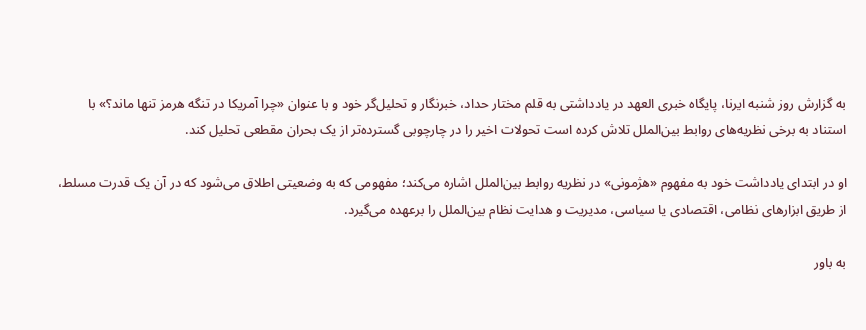به گزارش روز شنبه ایرنا، پایگاه خبری العهد در یادداشتی به قلم مختار حداد، خبرنگار و تحلیل‌گر خود و با عنوان «چرا آمریکا در تنگه هرمز تنها ماند؟» با استناد به برخی نظریه‌های روابط بین‌الملل تلاش کرده است تحولات اخیر را در چارچوبی گسترده‌تر از یک بحران مقطعی تحلیل کند.

او در ابتدای یادداشت خود به مفهوم «هژمونی» در نظریه روابط بین‌الملل اشاره می‌کند؛ مفهومی که به وضعیتی اطلاق می‌شود که در آن یک قدرت مسلط، از طریق ابزارهای نظامی، اقتصادی یا سیاسی، مدیریت و هدایت نظام بین‌الملل را برعهده می‌گیرد.

به باور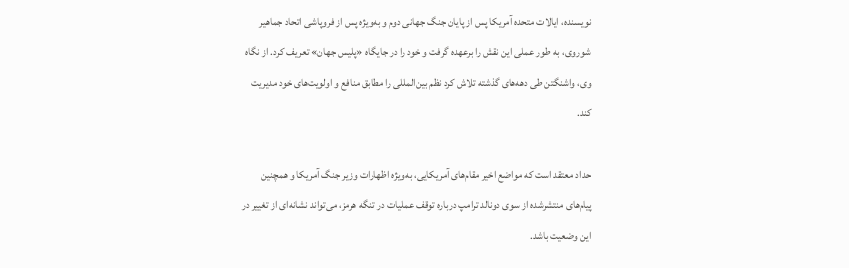نویسنده، ایالات متحده آمریکا پس از پایان جنگ جهانی دوم و به‌ویژه پس از فروپاشی اتحاد جماهیر شوروی، به طور عملی این نقش را برعهده گرفت و خود را در جایگاه «پلیس جهان» تعریف کرد. از نگاه وی، واشنگتن طی دهه‌های گذشته تلاش کرد نظم بین‌المللی را مطابق منافع و اولویت‌های خود مدیریت کند.

حداد معتقد است که مواضع اخیر مقام‌های آمریکایی، به‌ویژه اظهارات وزیر جنگ آمریکا و همچنین پیام‌های منتشرشده از سوی دونالد ترامپ درباره توقف عملیات در تنگه هرمز، می‌تواند نشانه‌ای از تغییر در این وضعیت باشد.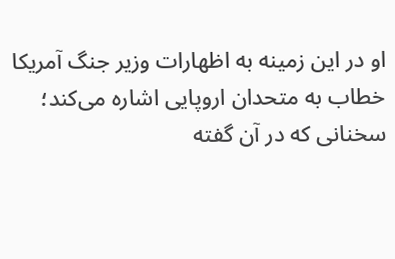او در این زمینه به اظهارات وزیر جنگ آمریکا خطاب به متحدان اروپایی اشاره می‌کند؛ سخنانی که در آن گفته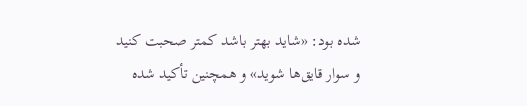شده بود: «شاید بهتر باشد کمتر صحبت کنید و سوار قایق‌ها شوید» و همچنین تأکید شده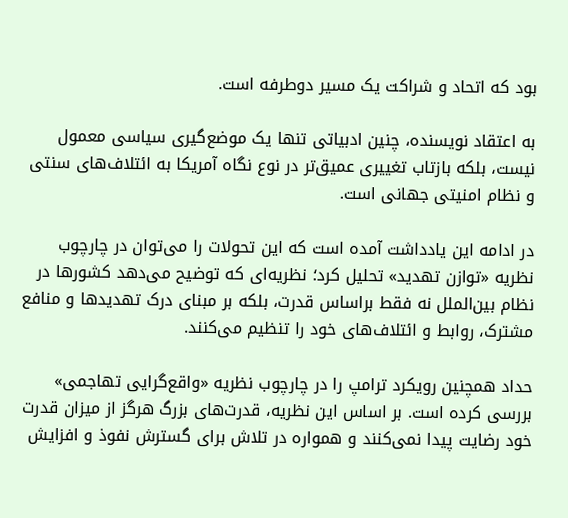بود که اتحاد و شراکت یک مسیر دوطرفه است.

به اعتقاد نویسنده، چنین ادبیاتی تنها یک موضع‌گیری سیاسی معمول نیست، بلکه بازتاب تغییری عمیق‌تر در نوع نگاه آمریکا به ائتلاف‌های سنتی و نظام امنیتی جهانی است.

در ادامه این یادداشت آمده است که این تحولات را می‌توان در چارچوب نظریه «توازن تهدید» تحلیل کرد؛ نظریه‌ای که توضیح می‌دهد کشورها در نظام بین‌الملل نه فقط براساس قدرت، بلکه بر مبنای درک تهدیدها و منافع مشترک، روابط و ائتلاف‌های خود را تنظیم می‌کنند.

حداد همچنین رویکرد ترامپ را در چارچوب نظریه «واقع‌گرایی تهاجمی» بررسی کرده است. بر اساس این نظریه، قدرت‌های بزرگ هرگز از میزان قدرت خود رضایت پیدا نمی‌کنند و همواره در تلاش برای گسترش نفوذ و افزایش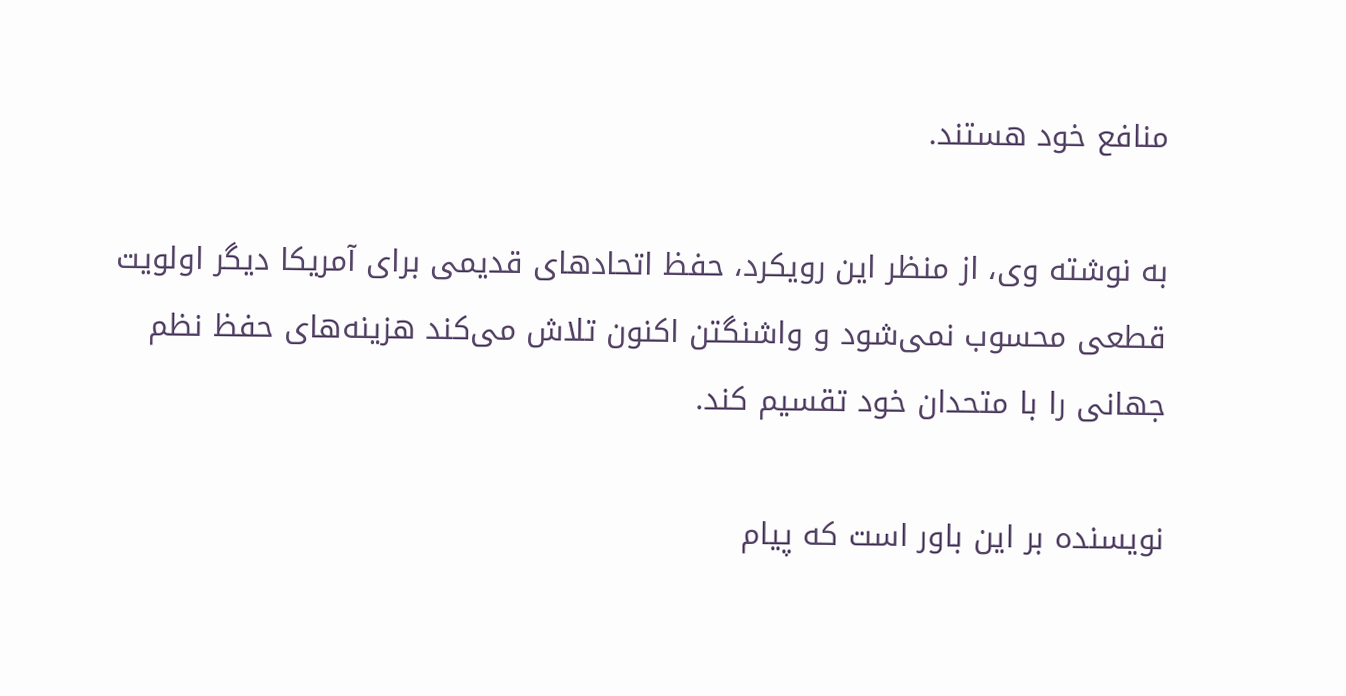منافع خود هستند.

به نوشته وی، از منظر این رویکرد، حفظ اتحادهای قدیمی برای آمریکا دیگر اولویت قطعی محسوب نمی‌شود و واشنگتن اکنون تلاش می‌کند هزینه‌های حفظ نظم جهانی را با متحدان خود تقسیم کند.

نویسنده بر این باور است که پیام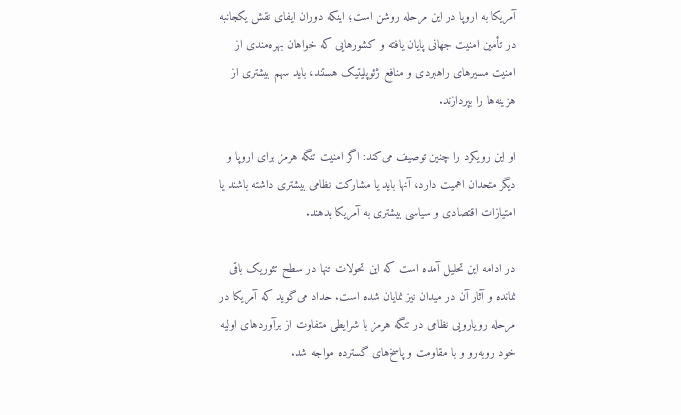آمریکا به اروپا در این مرحله روشن است؛ اینکه دوران ایفای نقش یکجانبه در تأمین امنیت جهانی پایان یافته و کشورهایی که خواهان بهره‌مندی از امنیت مسیرهای راهبردی و منافع ژئوپلیتیک هستند، باید سهم بیشتری از هزینه‌ها را بپردازند.

او این رویکرد را چنین توصیف می‌کند: اگر امنیت تنگه هرمز برای اروپا و دیگر متحدان اهمیت دارد، آنها باید یا مشارکت نظامی بیشتری داشته باشند یا امتیازات اقتصادی و سیاسی بیشتری به آمریکا بدهند.

در ادامه این تحلیل آمده است که این تحولات تنها در سطح تئوریک باقی نمانده و آثار آن در میدان نیز نمایان شده است. حداد می‌گوید که آمریکا در مرحله رویارویی نظامی در تنگه هرمز با شرایطی متفاوت از برآوردهای اولیه خود روبه‌رو و با مقاومت و پاسخ‌های گسترده مواجه شد.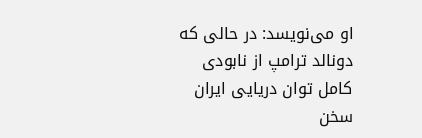او می‌نویسد: در حالی که دونالد ترامپ از نابودی کامل توان دریایی ایران سخن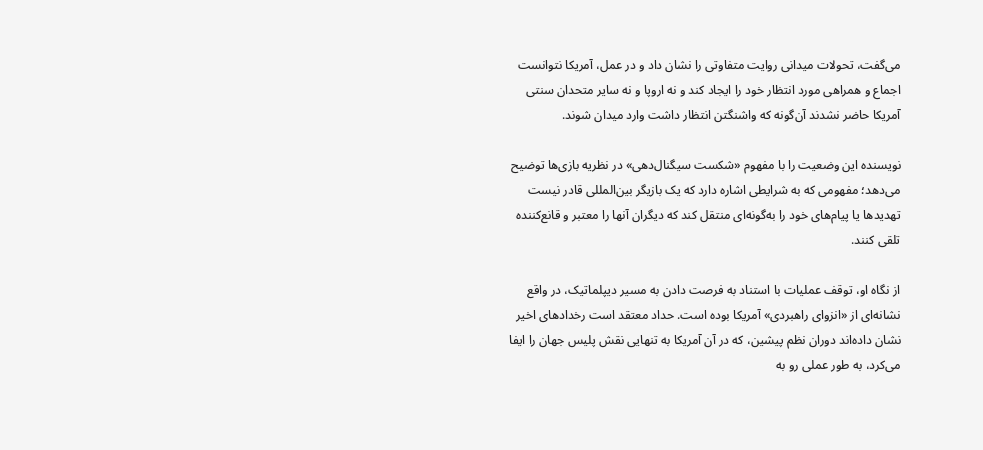می‌گفت، تحولات میدانی روایت متفاوتی را نشان داد و در عمل، آمریکا نتوانست اجماع و همراهی مورد انتظار خود را ایجاد کند و نه اروپا و نه سایر متحدان سنتی آمریکا حاضر نشدند آن‌گونه که واشنگتن انتظار داشت وارد میدان شوند.

نویسنده این وضعیت را با مفهوم «شکست سیگنال‌دهی» در نظریه بازی‌ها توضیح می‌دهد؛ مفهومی که به شرایطی اشاره دارد که یک بازیگر بین‌المللی قادر نیست تهدیدها یا پیام‌های خود را به‌گونه‌ای منتقل کند که دیگران آنها را معتبر و قانع‌کننده تلقی کنند.

از نگاه او، توقف عملیات با استناد به فرصت دادن به مسیر دیپلماتیک، در واقع نشانه‌ای از «انزوای راهبردی» آمریکا بوده است. حداد معتقد است رخدادهای اخیر نشان داده‌اند دوران نظم پیشین، که در آن آمریکا به تنهایی نقش پلیس جهان را ایفا می‌کرد، به طور عملی رو به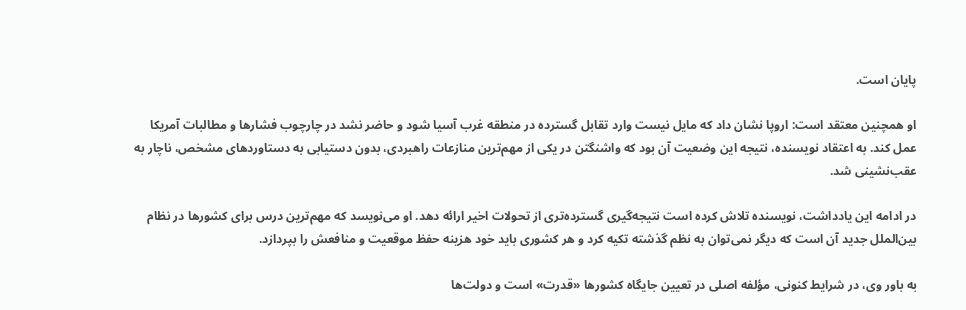پایان است.

او همچنین معتقد است: اروپا نشان داد که مایل نیست وارد تقابل گسترده در منطقه غرب آسیا شود و حاضر نشد در چارچوب فشارها و مطالبات آمریکا عمل کند. به اعتقاد نویسنده، نتیجه این وضعیت آن بود که واشنگتن در یکی از مهم‌ترین منازعات راهبردی، بدون دستیابی به دستاوردهای مشخص، ناچار به عقب‌نشینی شد.

در ادامه این یادداشت، نویسنده تلاش کرده است نتیجه‌گیری گسترده‌تری از تحولات اخیر ارائه دهد. او می‌نویسد که مهم‌ترین درس برای کشورها در نظام بین‌الملل جدید آن است که دیگر نمی‌توان به نظم گذشته تکیه کرد و هر کشوری باید خود هزینه حفظ موقعیت و منافعش را بپردازد.

به باور وی، در شرایط کنونی، مؤلفه اصلی در تعیین جایگاه کشورها «قدرت» است و دولت‌ها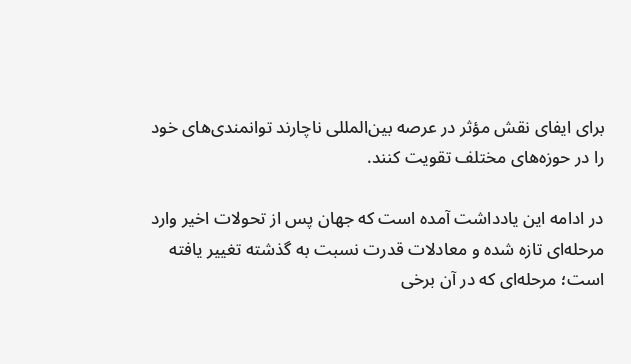برای ایفای نقش مؤثر در عرصه بین‌المللی ناچارند توانمندی‌های خود را در حوزه‌های مختلف تقویت کنند.

در ادامه این یادداشت آمده است که جهان پس از تحولات اخیر وارد مرحله‌ای تازه شده و معادلات قدرت نسبت به گذشته تغییر یافته است؛ مرحله‌ای که در آن برخی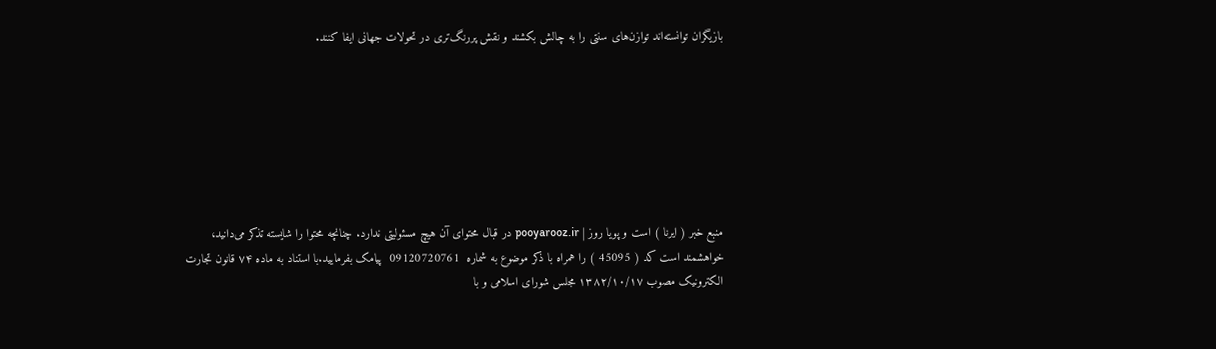بازیگران توانسته‌اند توازن‌های سنتی را به چالش بکشند و نقش پررنگ‌تری در تحولات جهانی ایفا کنند.







منبع خبر ( ایرنا ) است و پویا روز | pooyarooz.ir در قبال محتوای آن هیچ مسئولیتی ندارد. چنانچه محتوا را شایسته تذکر می‌دانید، خواهشمند است کد ( 45095 ) را همراه با ذکر موضوع به شماره  09120720761  پیامک بفرمایید.با استناد به ماده ۷۴ قانون تجارت الکترونیک مصوب ۱۳۸۲/۱۰/۱۷ مجلس شورای اسلامی و با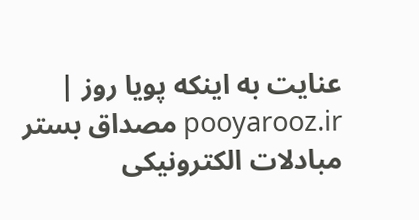عنایت به اینکه پویا روز | pooyarooz.ir مصداق بستر مبادلات الکترونیکی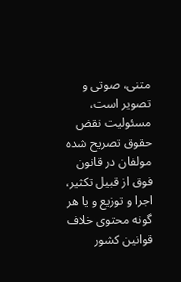متنی، صوتی و تصویر است، مسئولیت نقض حقوق تصریح شده مولفان در قانون فوق از قبیل تکثیر، اجرا و توزیع و یا هر گونه محتوی خلاف قوانین کشور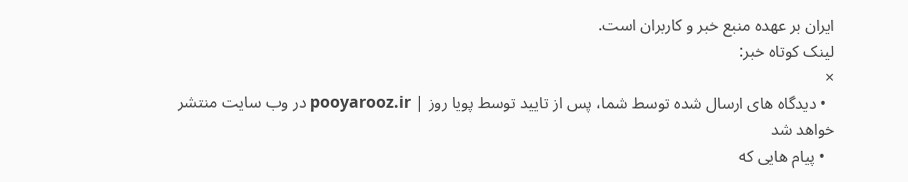ایران بر عهده منبع خبر و کاربران است.
لینک کوتاه خبر:
×
  • دیدگاه های ارسال شده توسط شما، پس از تایید توسط پویا روز | pooyarooz.ir در وب سایت منتشر خواهد شد
  • پیام هایی که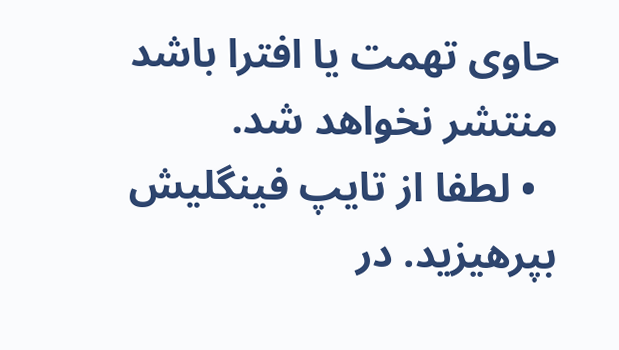حاوی تهمت یا افترا باشد منتشر نخواهد شد.
  • لطفا از تایپ فینگلیش بپرهیزید. در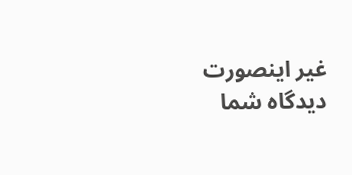غیر اینصورت دیدگاه شما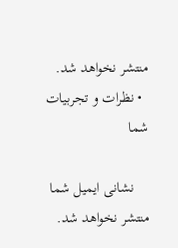منتشر نخواهد شد.
  • نظرات و تجربیات شما

    نشانی ایمیل شما منتشر نخواهد شد.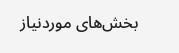بخش‌های موردنیاز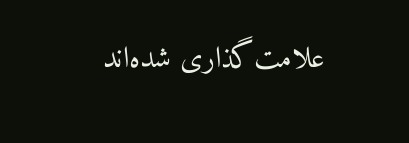علامت‌گذاری شده‌اند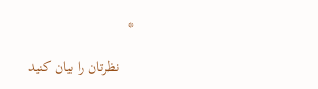*

    نظرتان را بیان کنید